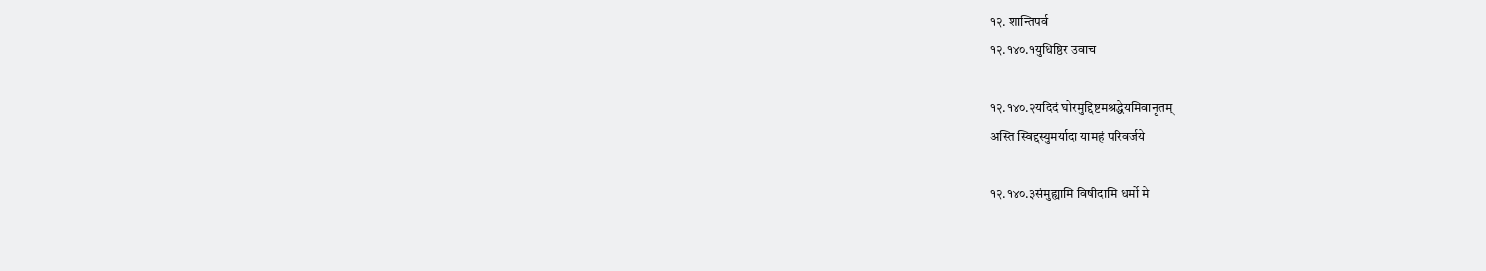१२. शान्तिपर्व
१२.१४०.१युधिष्ठिर उवाच

१२.१४०.२यदिदं घोरमुद्दिष्टमश्रद्धेयमिवानृतम्
अस्ति स्विद्दस्युमर्यादा यामहं परिवर्जये

१२.१४०.३संमुह्यामि विषीदामि धर्मो मे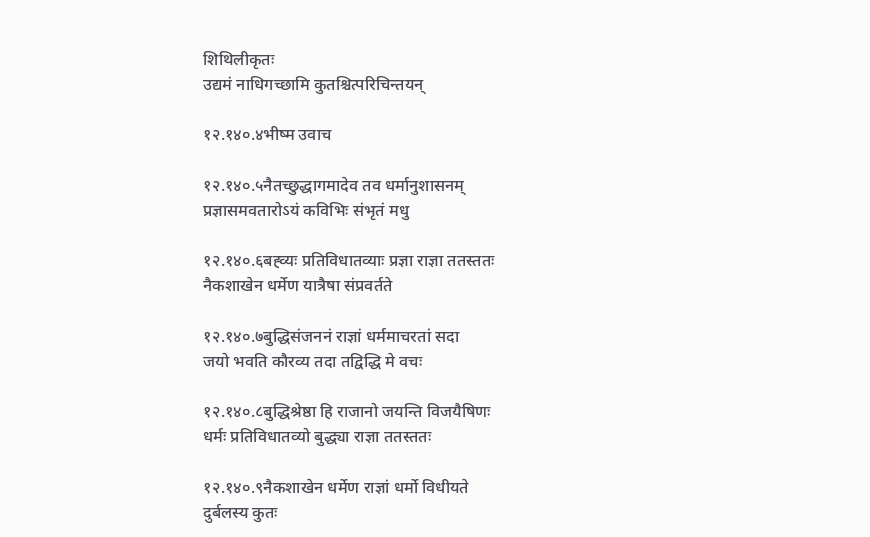शिथिलीकृतः
उद्यमं नाधिगच्छामि कुतश्चित्परिचिन्तयन्

१२.१४०.४भीष्म उवाच

१२.१४०.५नैतच्छुद्धागमादेव तव धर्मानुशासनम्
प्रज्ञासमवतारोऽयं कविभिः संभृतं मधु

१२.१४०.६बह्व्यः प्रतिविधातव्याः प्रज्ञा राज्ञा ततस्ततः
नैकशाखेन धर्मेण यात्रैषा संप्रवर्तते

१२.१४०.७बुद्धिसंजननं राज्ञां धर्ममाचरतां सदा
जयो भवति कौरव्य तदा तद्विद्धि मे वचः

१२.१४०.८बुद्धिश्रेष्ठा हि राजानो जयन्ति विजयैषिणः
धर्मः प्रतिविधातव्यो बुद्ध्या राज्ञा ततस्ततः

१२.१४०.९नैकशाखेन धर्मेण राज्ञां धर्मो विधीयते
दुर्बलस्य कुतः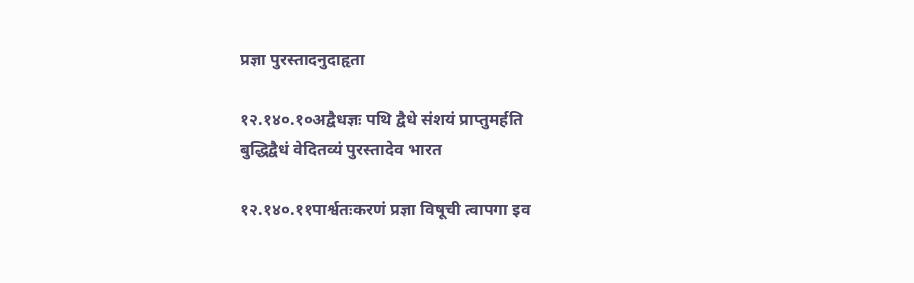प्रज्ञा पुरस्तादनुदाहृता

१२.१४०.१०अद्वैधज्ञः पथि द्वैधे संशयं प्राप्तुमर्हति
बुद्धिद्वैधं वेदितव्यं पुरस्तादेव भारत

१२.१४०.११पार्श्वतःकरणं प्रज्ञा विषूची त्वापगा इव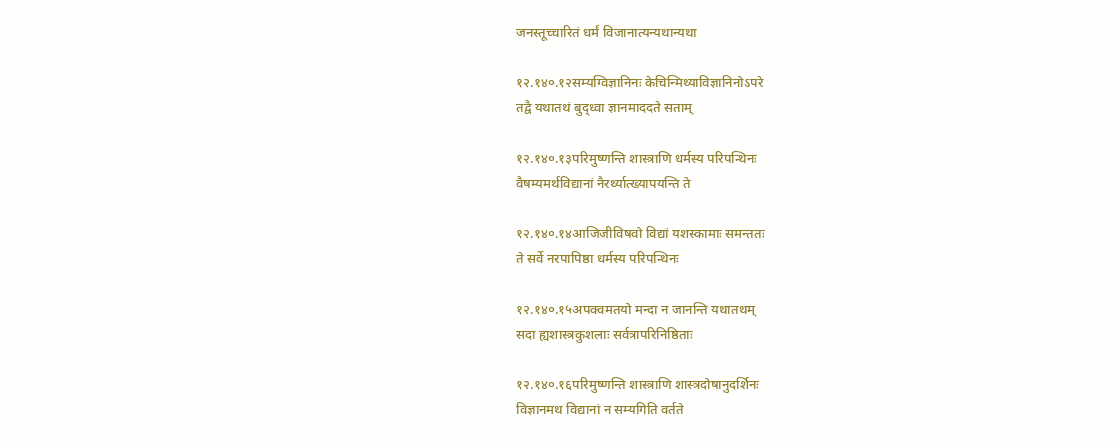जनस्तूच्चारितं धर्मं विजानात्यन्यथान्यथा

१२.१४०.१२सम्यग्विज्ञानिनः केचिन्मिथ्याविज्ञानिनोऽपरे
तद्वै यथातथं बुद्ध्वा ज्ञानमाददते सताम्

१२.१४०.१३परिमुष्णन्ति शास्त्राणि धर्मस्य परिपन्थिनः
वैषम्यमर्थविद्यानां नैरर्थ्यात्ख्यापयन्ति ते

१२.१४०.१४आजिजीविषवो विद्यां यशस्कामाः समन्ततः
ते सर्वे नरपापिष्ठा धर्मस्य परिपन्थिनः

१२.१४०.१५अपक्वमतयो मन्दा न जानन्ति यथातथम्
सदा ह्यशास्त्रकुशलाः सर्वत्रापरिनिष्ठिताः

१२.१४०.१६परिमुष्णन्ति शास्त्राणि शास्त्रदोषानुदर्शिनः
विज्ञानमथ विद्यानां न सम्यगिति वर्तते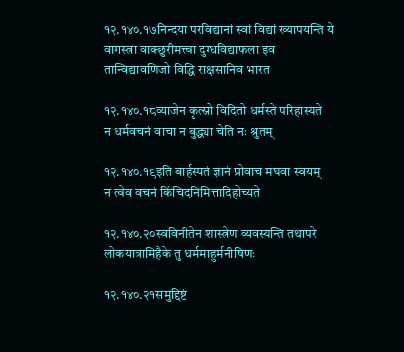१२.१४०.१७निन्दया परविद्यानां स्वां विद्यां ख्यापयन्ति ये
वागस्त्रा वाक्छुरीमत्त्वा दुग्धविद्याफला इव
तान्विद्यावणिजो विद्धि राक्षसानिव भारत

१२.१४०.१८व्याजेन कृत्स्नो विदितो धर्मस्ते परिहास्यते
न धर्मवचनं वाचा न बुद्ध्या चेति नः श्रुतम्

१२.१४०.१९इति बार्हस्पतं ज्ञानं प्रोवाच मघवा स्वयम्
न त्वेव वचनं किंचिदनिमित्तादिहोच्यते

१२.१४०.२०स्वविनीतेन शास्त्रेण व्यवस्यन्ति तथापरे
लोकयात्रामिहैके तु धर्ममाहुर्मनीषिणः

१२.१४०.२१समुद्दिष्टं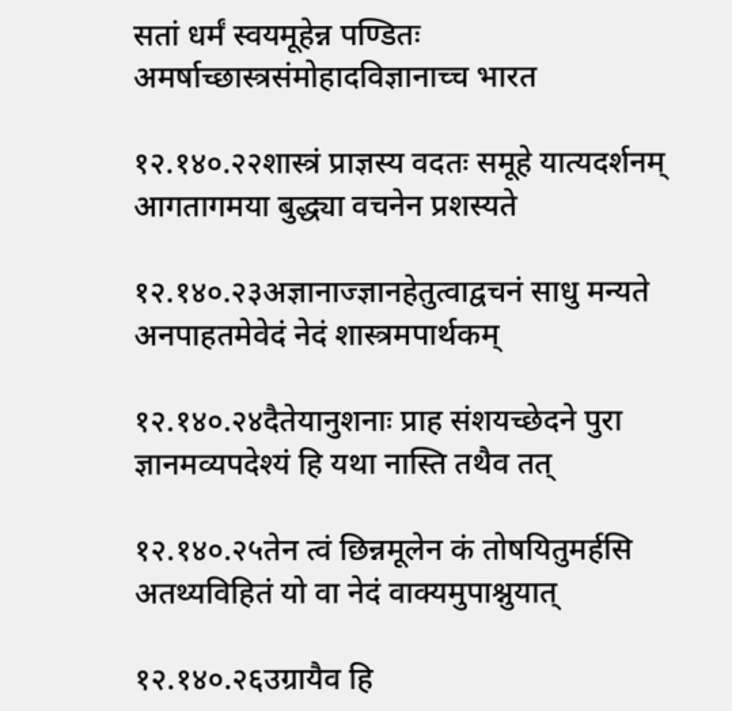सतां धर्मं स्वयमूहेन्न पण्डितः
अमर्षाच्छास्त्रसंमोहादविज्ञानाच्च भारत

१२.१४०.२२शास्त्रं प्राज्ञस्य वदतः समूहे यात्यदर्शनम्
आगतागमया बुद्ध्या वचनेन प्रशस्यते

१२.१४०.२३अज्ञानाज्ज्ञानहेतुत्वाद्वचनं साधु मन्यते
अनपाहतमेवेदं नेदं शास्त्रमपार्थकम्

१२.१४०.२४दैतेयानुशनाः प्राह संशयच्छेदने पुरा
ज्ञानमव्यपदेश्यं हि यथा नास्ति तथैव तत्

१२.१४०.२५तेन त्वं छिन्नमूलेन कं तोषयितुमर्हसि
अतथ्यविहितं यो वा नेदं वाक्यमुपाश्नुयात्

१२.१४०.२६उग्रायैव हि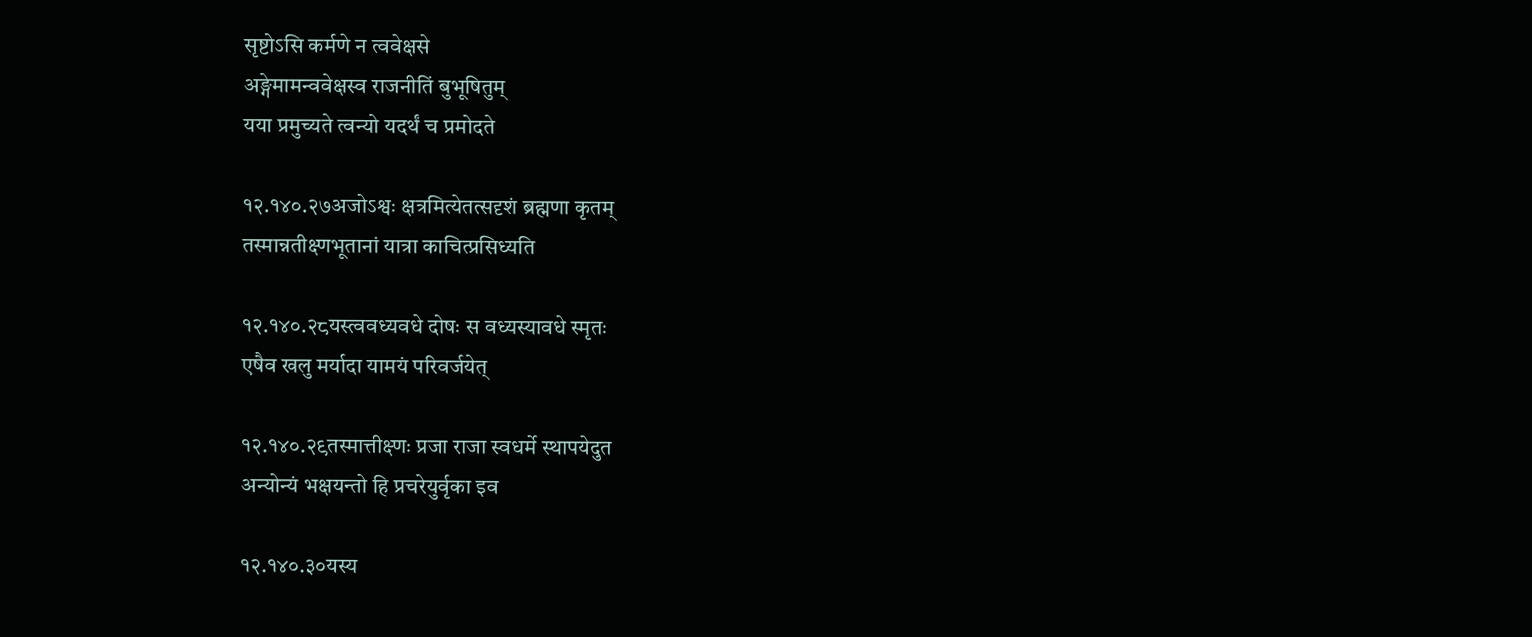सृष्टोऽसि कर्मणे न त्ववेक्षसे
अङ्गेमामन्ववेक्षस्व राजनीतिं बुभूषितुम्
यया प्रमुच्यते त्वन्यो यदर्थं च प्रमोदते

१२.१४०.२७अजोऽश्वः क्षत्रमित्येतत्सदृशं ब्रह्मणा कृतम्
तस्मान्नतीक्ष्णभूतानां यात्रा काचित्प्रसिध्यति

१२.१४०.२८यस्त्ववध्यवधे दोषः स वध्यस्यावधे स्मृतः
एषैव खलु मर्यादा यामयं परिवर्जयेत्

१२.१४०.२९तस्मात्तीक्ष्णः प्रजा राजा स्वधर्मे स्थापयेदुत
अन्योन्यं भक्षयन्तो हि प्रचरेयुर्वृका इव

१२.१४०.३०यस्य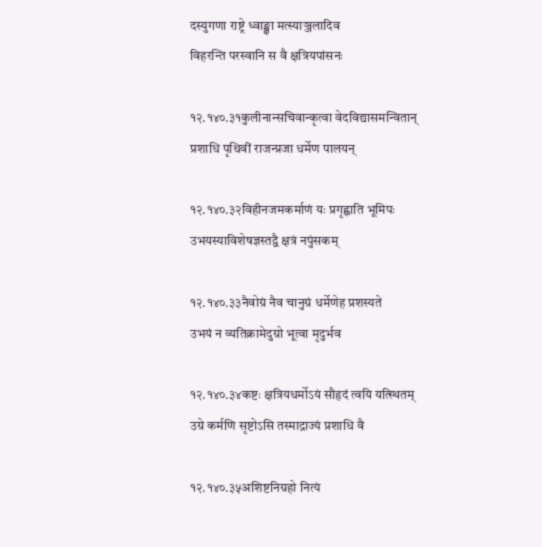दस्युगणा राष्ट्रे ध्वाङ्क्षा मत्स्याञ्जलादिव
विहरन्ति परस्वानि स वै क्षत्रियपांसनः

१२.१४०.३१कुलीनान्सचिवान्कृत्वा वेदविद्यासमन्वितान्
प्रशाधि पृथिवीं राजन्प्रजा धर्मेण पालयन्

१२.१४०.३२विहीनजमकर्माणं यः प्रगृह्णाति भूमिपः
उभयस्याविशेषज्ञस्तद्वै क्षत्रं नपुंसकम्

१२.१४०.३३नैवोग्रं नैव चानुग्रं धर्मेणेह प्रशस्यते
उभयं न व्यतिक्रामेदुग्रो भूत्वा मृदुर्भव

१२.१४०.३४कष्टः क्षत्रियधर्मोऽयं सौहृदं त्वयि यत्स्थितम्
उग्रे कर्मणि सृष्टोऽसि तस्माद्राज्यं प्रशाधि वै

१२.१४०.३५अशिष्टनिग्रहो नित्यं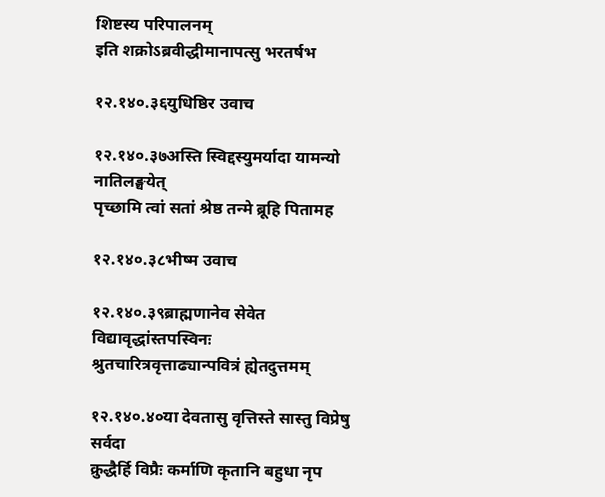शिष्टस्य परिपालनम्
इति शक्रोऽब्रवीद्धीमानापत्सु भरतर्षभ

१२.१४०.३६युधिष्ठिर उवाच

१२.१४०.३७अस्ति स्विद्दस्युमर्यादा यामन्यो नातिलङ्घयेत्
पृच्छामि त्वां सतां श्रेष्ठ तन्मे ब्रूहि पितामह

१२.१४०.३८भीष्म उवाच

१२.१४०.३९ब्राह्मणानेव सेवेत विद्यावृद्धांस्तपस्विनः
श्रुतचारित्रवृत्ताढ्यान्पवित्रं ह्येतदुत्तमम्

१२.१४०.४०या देवतासु वृत्तिस्ते सास्तु विप्रेषु सर्वदा
क्रुद्धैर्हि विप्रैः कर्माणि कृतानि बहुधा नृप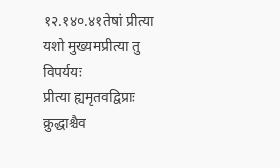१२.१४०.४१तेषां प्रीत्या यशो मुख्यमप्रीत्या तु विपर्ययः
प्रीत्या ह्यमृतवद्विप्राः क्रुद्धाश्चैव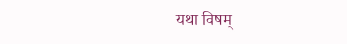यथा विषम्